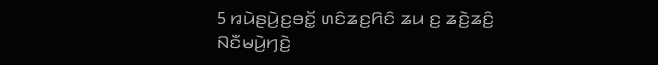5 ꤙꤣꤧꤔꤣꤧ꤬ꤢ꤬ꤋꤢꤩ꤭ ꤛꤢꤨꤘꤢ꤬ꤖꤢꤨ ꤘꤣ ꤢ꤬ ꤘꤢꤧ꤬ꤘꤢꤨ꤬ ꤡꤢꤪꤗꤣꤧ꤬ꤚꤢꤧ꤬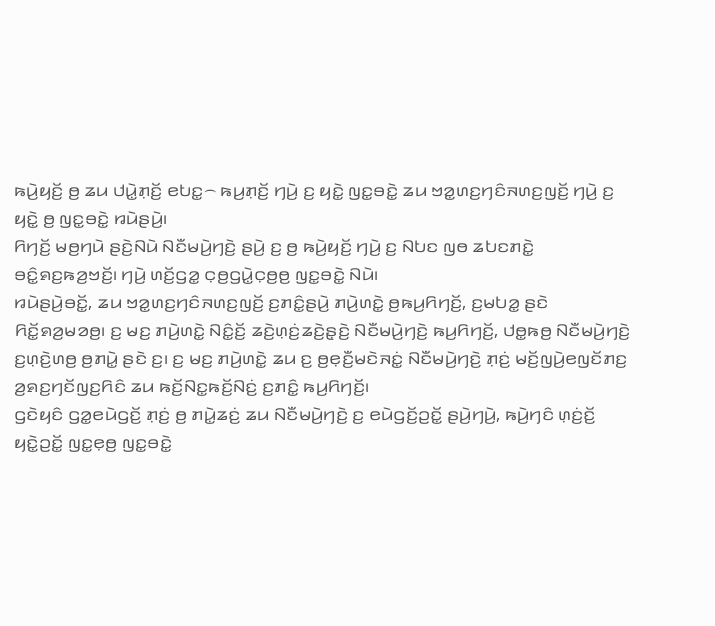ꤒꤣꤧ꤬ꤟꤢꤩ꤬ ꤥ꤬ ꤘꤣ ꤓꤣꤧ꤭ꤊ꤫ꤢꤩ꤬ ꤕꤝꤢ꤭꤮ ꤒꤣ꤬ꤊ꤫ꤢꤩ꤬ ꤚꤣꤧ꤬ ꤢ꤬ ꤟꤢꤧ꤭ ꤜꤢ꤭ꤋꤢꤧ꤭ ꤘꤣ ꤠꤤ꤭ꤛꤢ꤬ꤚꤢꤨꤏꤛꤢ꤬ꤜꤢꤩ꤬ ꤚꤣꤧ꤬ ꤢ꤬ ꤟꤢꤧ꤭ ꤥ꤬ ꤜꤢ꤭ꤋꤢꤧ꤭ ꤙꤣꤧꤔꤣꤧ꤬꤯
ꤖꤚꤢꤩ꤬ ꤗꤥ꤬ꤚꤣꤧ ꤔꤢꤧ꤬ꤡꤣꤧ ꤡꤢꤪꤗꤣꤧ꤬ꤚꤢꤧ꤬ ꤔꤣꤧ꤬ ꤢ꤬ ꤥ꤬ ꤒꤣꤧ꤬ꤟꤢꤩ꤬ ꤚꤣꤧ꤬ ꤢ꤬ ꤡꤝꤢ ꤜꤥ ꤘꤝꤢꤊꤢꤧ꤭ ꤋꤢꤨ꤭ꤎꤢ꤬ꤒꤤ꤬ꤠꤢꤩ꤬꤯ ꤚꤣꤧ꤬ ꤛꤢꤩ꤬ꤞꤤ꤭ ꤍ꤫ꤥ꤬ꤞꤣꤧ꤭ꤍ꤫ꤥ꤬ꤥ꤬ ꤜꤢ꤭ꤋꤢꤧ꤭ ꤡꤣꤧ꤯
ꤙꤣꤧꤔꤣꤧ꤬ꤋꤢꤩ꤭, ꤘꤣ ꤠꤤ꤭ꤛꤢ꤬ꤚꤢꤨꤏꤛꤢ꤬ꤜꤢꤩ꤬ ꤢ꤬ꤊꤢꤨ꤭ꤔꤣꤧ꤬ ꤊꤣꤧ꤬ꤛꤢꤧ꤭ ꤥ꤬ꤒꤣ꤬ꤖꤚꤢꤩ꤬, ꤢ꤬ꤗꤝꤤ꤭ ꤔꤢꤧ ꤖꤢꤩ꤭ꤎꤤ꤬ꤗꤤꤥ꤬꤯ ꤢ꤬ ꤗꤢ꤬ ꤊꤣꤧ꤬ꤛꤢꤧ꤭ ꤡꤢꤨ꤭ꤢꤩ꤬ ꤘꤢꤧ꤬ꤛ꤫ꤢꤦ꤬ꤘꤢꤧ꤬ꤔ꤫ꤢꤧ꤬ ꤡꤢꤪꤗꤣꤧ꤬ꤚꤢꤧ꤬ ꤒꤣ꤬ꤖꤚꤢꤩ꤬, ꤓꤥ꤭ꤒꤥ꤬ ꤡꤢꤪꤗꤣꤧ꤬ꤚꤢꤧ꤬ ꤢ꤬ꤛ꤫ꤢꤧ꤬ꤛꤥ꤬ ꤥ꤬ꤊꤣꤧ꤭ ꤔꤢꤧ ꤢ꤬꤯ ꤢ꤬ ꤗꤢ꤬ ꤊꤣꤧ꤬ꤛꤢꤧ꤭ ꤘꤣ ꤢ꤬ ꤥ꤬ꤕ꤫ꤢꤪ꤬ꤗꤢꤧꤏꤢꤦ꤭ ꤡꤢꤪꤗꤣꤧ꤬ꤚꤢꤧ꤬ ꤊ꤫ꤢꤦ꤬ ꤗꤢꤩ꤬ꤜꤣꤧ꤬ꤕꤜꤢꤩꤊꤢ꤬ ꤤ꤬ꤎꤢ꤬ꤚꤢꤩꤜꤢ꤬ꤖꤢꤨ ꤘꤣ ꤒꤢꤩ꤬ꤡꤢ꤭ꤒꤢꤩ꤬ꤡꤢꤦ꤬ ꤢ꤬ꤊꤢꤨ꤭ ꤒꤣ꤬ꤖꤚꤢꤩ꤬꤯
ꤞꤢꤧꤟꤢꤨ ꤞꤤ꤭ꤕꤣꤧꤞꤢꤩ꤬ ꤊ꤫ꤢꤦ꤬ ꤥ꤬ ꤊꤣꤧ꤭ꤘꤢꤦ꤬ ꤘꤣ ꤡꤢꤪꤗꤣꤧ꤬ꤚꤢꤧ꤬ ꤢ꤬ ꤕꤣꤧꤞꤢꤩ꤬ꤑꤢꤩ꤭ ꤔꤣꤧ꤬ꤚꤣꤧ꤬, ꤒꤣꤧ꤬ꤚꤢꤨ ꤛ꤫ꤢꤦ꤬ꤢꤩ꤬ ꤟꤢꤧ꤭ꤑꤢꤩ꤭ ꤜꤢ꤭ꤕ꤫ꤥ꤬ ꤜꤢ꤭ꤋꤢꤧ꤭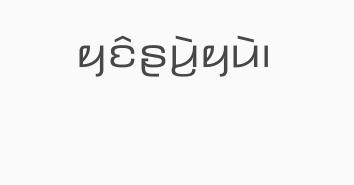ꤟꤢꤨꤔꤣꤧ꤬ꤟꤣꤧ꤯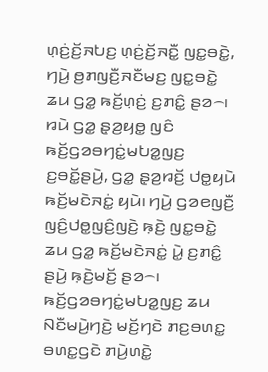ꤛ꤫ꤢꤦ꤬ꤢꤩ꤬ꤏꤝꤢ꤬ ꤛ꤫ꤢꤦ꤬ꤢꤩ꤬ꤏꤢꤪ꤭ ꤜꤢ꤭ꤋꤢꤧ꤭, ꤚꤣꤧ꤬ ꤥ꤬ꤊꤜꤢꤪ꤬ꤏꤢꤪꤗꤢ꤬ ꤜꤢ꤭ꤋꤢꤧ꤭ ꤘꤣ ꤞꤤ꤭ ꤒꤢꤩ꤬ꤛ꤫ꤢꤦ꤬ ꤢ꤬ꤊꤢꤨ꤭ ꤔꤤ꤮꤯ ꤙꤣꤧ ꤞꤤ꤭ ꤔ꤫ꤤ꤬ꤟꤥ꤭ ꤜꤢꤨ ꤒꤢꤩ꤬ꤞꤤꤋꤚꤢꤦ꤭ꤗꤝꤤ꤭ꤜꤢ꤬ ꤢ꤬ꤋꤢꤩ꤭ꤔꤣꤧ꤬, ꤞꤤ꤭ ꤔ꤫ꤤ꤬ꤙꤢꤩ꤬ ꤓꤥ꤭ꤟꤣꤧ ꤒꤢꤩ꤬ꤗꤢꤧꤏꤢꤦ꤭ ꤟꤣꤧ꤯ ꤚꤣꤧ꤬ ꤞꤤꤕꤜꤢꤪ꤬ ꤜꤢꤨ꤬ꤓꤥ꤭ꤜꤢꤨ꤬ꤜꤢꤧ꤬ ꤒ꤫ꤢꤧ꤬ ꤜꤢ꤭ꤋꤢꤧ꤭ ꤘꤣ ꤞꤤ꤭ ꤒꤢꤩ꤬ꤗꤢꤧꤏꤢꤦ꤭ ꤣꤧ꤭ ꤢ꤬ꤊꤢꤨ꤭ ꤔꤣꤧ꤬ ꤒ꤫ꤢꤧ꤬ꤗꤢꤩ꤬ ꤔꤤ꤮꤯ ꤒꤢꤩ꤬ꤞꤤꤋꤚꤢꤦ꤭ꤗꤝꤤ꤭ꤜꤢ꤬ ꤘꤣ ꤡꤢꤪꤗꤣꤧ꤬ꤚꤢꤧ꤬ ꤗꤢꤩ꤬ꤚꤢꤧ ꤊꤢ꤬ꤋꤛꤢ꤭ ꤋꤛꤢ꤭ꤞꤢꤧ ꤊꤣꤧ꤬ꤛꤢꤧ꤭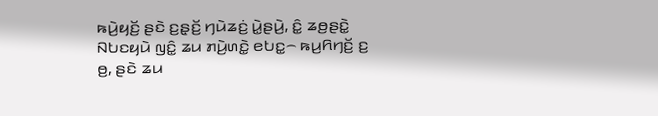ꤒꤣꤧ꤬ꤟꤢꤩ꤬ ꤔꤢꤧ ꤢ꤬ꤔ꤫ꤢꤩ꤬ ꤚꤣꤧꤘꤢꤦ꤬ ꤣꤧ꤭ꤔꤣꤧ꤬, ꤢꤨ꤭ ꤘꤥ꤬ꤔꤢꤧ꤭ ꤡꤝꤢꤟꤣꤧ ꤜꤢꤨ꤭ ꤘꤣ ꤊꤣꤧ꤬ꤛꤢꤧ꤭ ꤕꤝꤢ꤭꤮ ꤒꤣ꤬ꤖꤚꤢꤩ꤬ ꤢ꤬ ꤥ꤬, ꤔꤢꤧ ꤘꤣ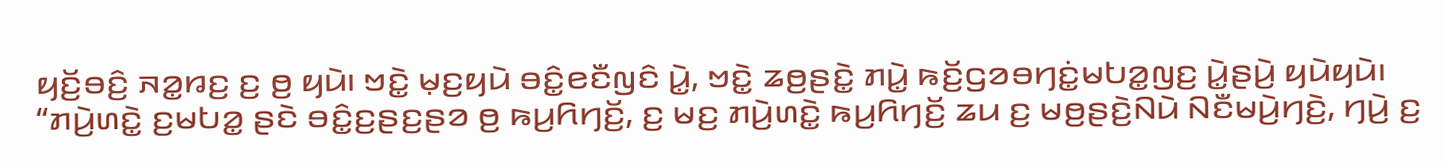ꤟꤢꤩ꤬ꤋꤢꤨ꤬ ꤏꤤ꤭ꤙꤢ꤬ ꤢ꤬ ꤥ꤬ ꤟꤣꤧ꤯ ꤠꤢꤧ꤭ ꤗ꤫ꤢ꤬ꤟꤣꤧ ꤋꤢꤨ꤭ꤕꤢꤪꤜꤢꤨ ꤣꤧ꤭, ꤠꤢꤧ꤭ ꤘꤥ꤬ꤔꤢꤧ꤭ ꤊꤣꤧ꤭ ꤒꤢꤩ꤬ꤞꤤꤋꤚꤢꤦ꤭ꤗꤝꤤ꤭ꤜꤢ꤬ ꤣꤧ꤭ꤔꤣꤧ꤬ ꤟꤣꤧꤟꤣꤧ꤯
“ꤊꤣꤧ꤬ꤛꤢꤧ꤭ ꤢ꤬ꤗꤝꤤ꤭ ꤔꤢꤧ ꤋꤢꤨ꤭ꤢ꤬ꤔꤢ꤬ꤔꤤ ꤥ꤬ ꤒꤣ꤬ꤖꤚꤢꤩ꤬, ꤢ꤬ ꤗꤢ꤬ ꤊꤣꤧ꤬ꤛꤢꤧ꤭ ꤒꤣ꤬ꤖꤚꤢꤩ꤬ ꤘꤣ ꤢ꤬ ꤗꤥ꤬ꤔꤢꤧ꤬ꤡꤣꤧ ꤡꤢꤪꤗꤣꤧ꤬ꤚꤢꤧ꤬, ꤚꤣꤧ꤬ ꤢ꤬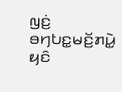ꤜꤢꤦ꤬ ꤋꤚꤝꤢ꤭ꤗꤢꤩ꤬ꤊꤣꤧ꤭ ꤟꤢꤨ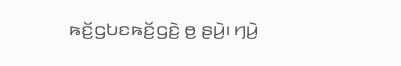ꤒꤢꤩ꤬ꤞꤝꤢꤒꤢꤩ꤬ꤞꤢꤧ꤬ ꤥ꤬ ꤔꤣꤧ꤬꤯ ꤚꤣꤧ꤬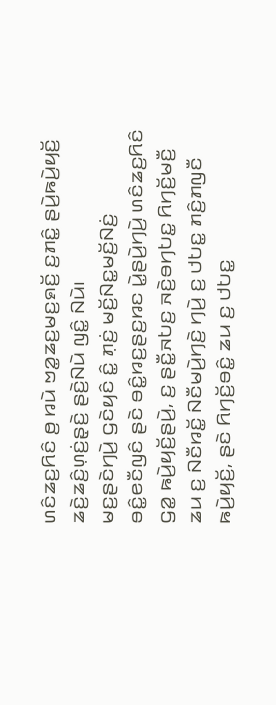ꤛꤢꤨꤘꤢ꤬ꤖꤢꤨ ꤥ꤬ ꤙꤣꤧ ꤠꤤ꤭ꤘꤢ꤬ꤗꤢ꤬ꤎꤢꤩ꤬ ꤢ꤬ꤊꤢꤨ꤭ ꤔꤣꤧ꤬ꤒꤣꤧ꤬ꤟꤢꤩ꤬ ꤘꤢꤧ꤬ꤘꤢꤨ꤬ꤛ꤫ꤢꤦ꤬ꤔ꤫ꤢꤧ꤬ ꤔꤢꤧ꤬ꤡꤣꤧ ꤜꤢꤨ꤭ ꤡꤣꤧ꤯
ꤗꤢ꤬ꤔꤢꤧꤚꤣꤧ꤬ ꤞꤢꤧꤟꤢꤨ ꤢꤨ꤭ ꤊ꤫ꤢꤦ꤬ ꤗꤢꤩ꤬ꤡꤢ꤭ꤗꤢꤩ꤬ꤡꤢꤦ꤬ ꤋꤢꤨ꤭ꤕꤢꤪꤜꤢꤨ ꤔꤢꤧ ꤋꤢꤨ꤭ꤙꤢ꤬ꤔꤢ꤬ꤙꤢ ꤣꤧ꤭ꤔꤣꤧ꤬ꤚꤣꤧ꤬ ꤛꤢꤨꤘꤢ꤬ꤖꤢꤨ ꤞꤤ꤭ ꤒꤣꤧ꤬ꤟꤢꤩ꤬ꤔꤣꤧ꤬, ꤢ꤬ ꤔꤢꤪ꤭ꤏꤝꤢ꤬ ꤏꤢꤧ꤬ꤋꤚꤝꤢ꤭ ꤖꤚꤢꤩ꤬ꤗꤢꤪ꤬ ꤘꤣ ꤢ꤬ ꤡꤢꤪꤙꤢꤩ꤭ ꤡꤢꤪꤗꤣꤧ꤬ꤚꤢꤧ꤬ ꤚꤣꤧ꤬ ꤢ꤬ ꤓꤝꤢ꤭ ꤊꤢꤨ꤬ꤊꤜꤢꤪ ꤒꤣꤧ꤬ꤟꤢꤩ꤬, ꤔꤢꤧ ꤖꤚꤢꤩ꤬ꤋꤢꤨ꤭ ꤘꤣ ꤢ꤬ ꤓꤝꤢ꤭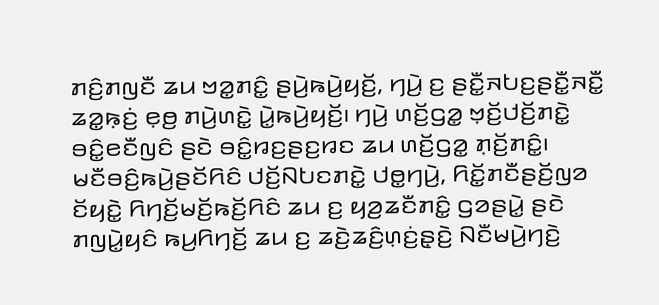ꤊꤢꤨ꤬ꤊꤜꤢꤪ ꤘꤣ ꤠꤤ꤭ꤊꤢꤨ꤭ ꤔꤣꤧ꤬ꤒꤣꤧ꤬ꤟꤢꤩ꤬, ꤚꤣꤧ꤬ ꤢ꤬ ꤔꤢꤪ꤭ꤏꤝꤢ꤬ꤔꤢꤪ꤭ꤏꤢꤪ꤭ ꤘꤤ꤭ꤒ꤫ꤢꤦ꤬ ꤕ꤫ꤥ꤬ ꤊꤣꤧ꤬ꤛꤢꤧ꤭ ꤣꤧ꤭ꤒꤣꤧ꤬ꤟꤢꤩ꤬꤯ ꤚꤣꤧ꤬ ꤛꤢꤩ꤬ꤞꤤ꤭ ꤠ꤫ꤢꤩ꤬ꤓꤢꤩ꤬ꤊꤢꤧ꤭ ꤋꤢꤨ꤭ꤕꤢꤪꤜꤢꤨ ꤔꤢꤧ ꤋꤢꤨ꤭ꤙꤢ꤬ꤔꤢ꤬ꤙꤢ ꤘꤣ ꤛꤢꤩ꤬ꤞꤤ꤭ ꤊ꤫ꤢꤩ꤬ꤊꤢꤨ꤭꤯
ꤗꤢꤪꤋꤢꤨ꤬ꤒꤣꤧ꤬ꤔꤢꤩꤖꤢꤨ ꤓꤢꤩ꤬ꤡꤝꤢꤊꤢꤧ꤭ ꤓꤥ꤭ꤚꤣꤧ꤬, ꤖꤢꤩ꤭ꤊꤢꤪꤔꤢꤩ꤬ꤜꤤ ꤢꤩꤟꤢꤧ꤭ ꤖꤚꤢꤩ꤬ꤗꤢꤩ꤬ꤒꤢꤩ꤬ꤖꤢꤨ ꤘꤣ ꤢ꤬ ꤟꤤ꤬ꤘꤢꤪꤊꤢꤨ꤭ ꤞꤤꤔꤣꤧ꤭ ꤔꤢꤧ ꤊꤜꤣꤧ꤭ꤟꤢꤨ ꤒꤣ꤬ꤖꤚꤢꤩ꤬ ꤘꤣ ꤢ꤬ ꤘꤢꤧ꤬ꤘꤢꤨ꤬ꤛ꤫ꤢꤦ꤬ꤔ꤫ꤢꤧ꤬ ꤡꤢꤪꤗꤣꤧ꤬ꤚꤢꤧ꤬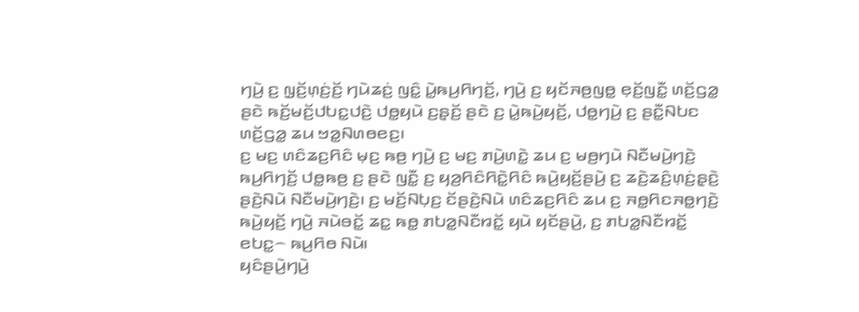ꤚꤣꤧ꤬ ꤢ꤬ ꤜ꤫ꤢꤩ꤬ꤛ꤫ꤢꤦ꤬ꤢꤩ꤬ ꤚꤣꤧꤘꤢꤦ꤬ ꤜꤢꤨ꤭ ꤣꤧ꤭ꤒꤣ꤬ꤖꤚꤢꤩ꤬, ꤚꤣꤧ꤬ ꤢ꤬ ꤟꤢꤩꤏꤥ꤬ꤜꤥ꤭ ꤕ꤫ꤢꤩ꤬ꤜꤢꤪ꤭ ꤛꤢꤩ꤬ꤞꤤ꤭ ꤔꤢꤧ ꤒꤢꤩ꤬ꤗꤢꤩ꤬ꤓꤝꤢ꤭ꤓꤢꤧ꤬ ꤓꤥ꤭ꤟꤣꤧ ꤢ꤬ꤔ꤫ꤢꤩ꤬ ꤔꤢꤧ ꤢ꤬ ꤣꤧ꤭ꤒꤣꤧ꤬ꤟꤢꤩ꤬, ꤓꤥ꤭ꤚꤣꤧ꤬ ꤢ꤬ ꤔꤢꤪ꤭ꤡꤝꤢ ꤛꤢꤩ꤬ꤞꤤ꤭ ꤘꤣ ꤠꤤ꤭ꤡꤛꤥꤕꤢ꤬꤯
ꤢ꤬ ꤗꤢ꤬ ꤛꤢꤨꤘꤢ꤬ꤖꤢꤨ ꤗ꤫ꤢ꤬ ꤒꤥ꤬ ꤚꤣꤧ꤬ ꤢ꤬ ꤗꤢ꤬ ꤊꤣꤧ꤬ꤛꤢꤧ꤭ ꤘꤣ ꤢ꤬ ꤗꤥ꤬ꤚꤣꤧ ꤡꤢꤪꤗꤣꤧ꤬ꤚꤢꤧ꤬ ꤒꤣ꤬ꤖꤚꤢꤩ꤬ ꤓꤥ꤭ꤒꤥ꤬ ꤢ꤬ ꤔꤢꤧ ꤜꤢꤪ꤭ ꤢ꤬ ꤟꤤ꤬ꤖꤢꤨꤖꤢꤧ꤭ꤖꤢꤨ ꤒꤣꤧ꤬ꤟꤢꤩ꤬ꤔꤣꤧ꤬ ꤢ꤬ ꤘꤢꤧ꤬ꤘꤢꤨ꤬ꤛ꤫ꤢꤦ꤬ꤔ꤫ꤢꤧ꤬ ꤔꤢꤧ꤬ꤡꤣꤧ ꤡꤢꤪꤗꤣꤧ꤬ꤚꤢꤧ꤬꤯ ꤢ꤬ ꤗꤢꤩ꤬ꤡꤝ꤫ꤢ꤬ ꤢꤩꤔꤢꤧ꤬ꤡꤣꤧ ꤛꤢꤨꤘꤢ꤬ꤖꤢꤨ ꤘꤣ ꤢ꤬ ꤏꤥ꤭ꤖꤢꤏꤥ꤭ꤚꤢꤧ꤬ ꤒꤣꤧ꤬ꤟꤢꤩ꤬ ꤚꤣꤧ꤬ ꤏꤣꤧꤋꤢꤩ꤭ ꤘꤢ꤭ ꤒꤥ꤭ ꤊꤝꤤ꤭ꤡꤢꤪꤙꤢꤩ꤭ ꤟꤣꤧ ꤟꤢꤩꤔꤣꤧ꤬, ꤢ꤬ ꤊꤝꤤ꤭ꤡꤢꤪꤙꤢꤩ꤭ ꤕꤝꤢ꤭꤮ ꤒꤣ꤬ꤖꤥ ꤡꤣꤧ꤯
ꤟꤢꤨꤔꤣꤧ꤬ꤚꤣꤧ꤬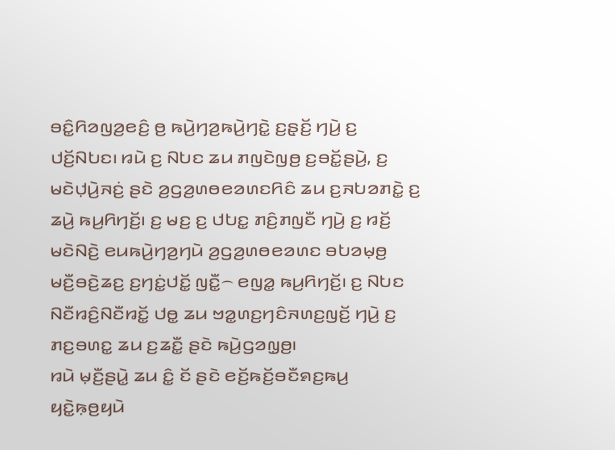ꤋꤢꤨ꤭ꤖꤤꤜꤤ꤬ꤕꤢꤨ꤬ ꤥ꤬ ꤒꤣꤧ꤬ꤚꤤ꤬ꤒꤣꤧ꤬ꤚꤢꤧ꤭ ꤢ꤬ꤔ꤫ꤢꤩ꤬ ꤚꤣꤧ꤬ ꤢ꤬ ꤓꤢꤩ꤬ꤡꤝꤢ꤯ ꤙꤣꤧ ꤢ꤬ ꤡꤝꤢ ꤘꤣ ꤊꤜꤢꤧꤜꤥ꤬ ꤢ꤬ꤋꤢꤩ꤭ꤔꤣꤧ꤬, ꤢ꤬ ꤗꤢꤧꤓ꤫ꤣꤧ꤬ꤏꤢꤦ꤬ ꤔꤢꤧ ꤤ꤬ꤞꤤ꤬ꤛꤥꤕꤤꤛꤢꤖꤢꤨ ꤘꤣ ꤢ꤬ꤏꤝꤤꤊꤢꤧ꤭ ꤢ꤬ ꤘꤣꤧ꤬ ꤒꤣ꤬ꤖꤚꤢꤩ꤬꤯ ꤢ꤬ ꤗꤢ꤬ ꤢ꤬ ꤓꤝꤢ꤭ ꤊꤢꤨ꤬ꤊꤜꤢꤪ ꤚꤣꤧ꤬ ꤢ꤬ ꤙꤢꤩ꤬ ꤗꤢꤧꤡꤢꤧ꤬ ꤕꤣꤒꤣꤧ꤬ꤚꤤ꤬ꤚꤣꤧ ꤤ꤬ꤞꤤ꤬ꤛꤥꤕꤤꤛꤢ ꤋꤝꤤꤗ꤫ꤥ꤬ ꤗꤢꤪ꤬ꤋꤢꤧ꤬ꤘꤢ꤬ ꤢ꤬ꤚꤢꤦ꤭ꤓꤢꤩ꤭ ꤜꤢꤪ꤭꤮ ꤕꤜꤤ꤭ ꤒꤣ꤬ꤖꤚꤢꤩ꤬꤯ ꤢ꤬ ꤡꤝꤢ ꤡꤢꤪꤙꤢꤨ꤬ꤡꤢꤪꤙꤢꤩ꤭ ꤓꤥ꤭ ꤘꤣ ꤠꤤ꤭ꤛꤢ꤬ꤚꤢꤨꤏꤛꤢ꤬ꤜꤢꤩ꤬ ꤚꤣꤧ꤬ ꤢ꤬ ꤊꤢ꤬ꤋꤛꤢ꤭ ꤘꤣ ꤢ꤬ꤘꤢꤪ꤭ ꤔꤢꤧ ꤒꤣꤧ꤬ꤞꤤꤜ꤫ꤥ꤬꤯
ꤙꤣꤧ ꤗ꤫ꤢꤪ꤬ꤔꤣꤧ꤭ ꤘꤣ ꤢꤨ꤭ ꤢꤩ ꤔꤢꤧ ꤕꤢꤩ꤬ꤒꤢꤩ꤬ꤋꤢꤪꤎꤢ꤬ꤒꤣ꤬ ꤟꤢꤧ꤭ꤒ꤫ꤥ꤬ꤟꤣꤧ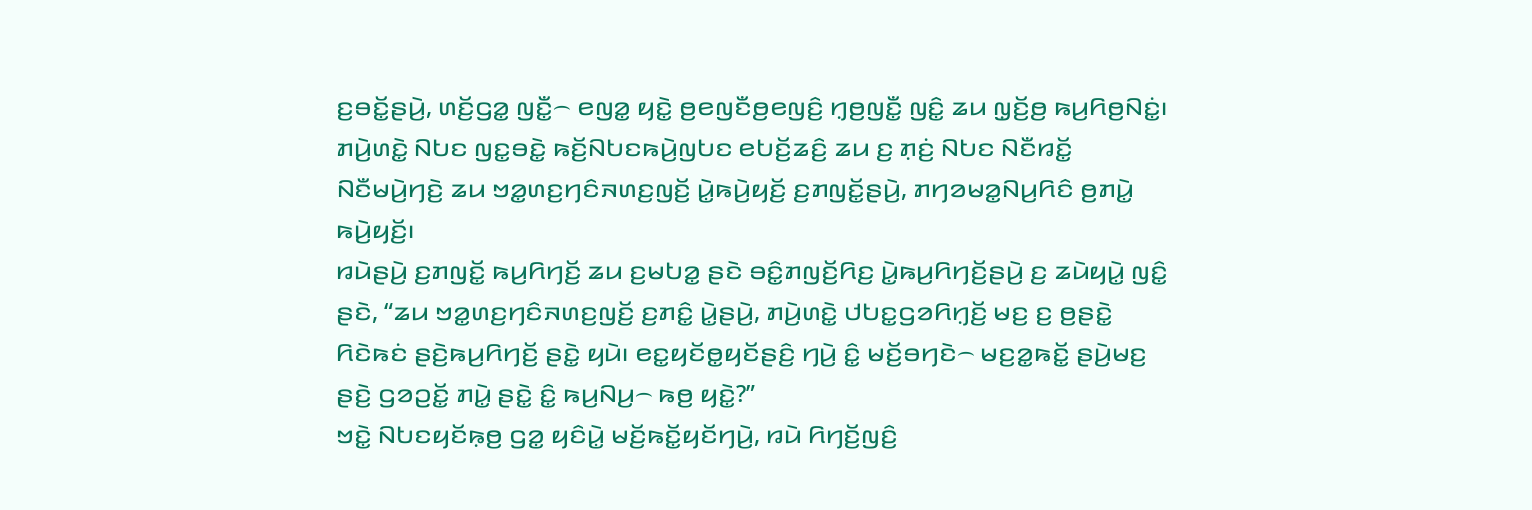ꤢ꤬ꤋꤢꤩ꤭ꤔꤣꤧ꤬, ꤛꤢꤩ꤬ꤞꤤ꤭ ꤜꤢꤪ꤭꤮ ꤕꤜꤤ꤭ ꤟꤢꤧ꤭ ꤥ꤬ꤕꤜꤢꤪꤥ꤬ꤕꤜꤢꤨ꤬ ꤚ꤫ꤥ꤬ꤜꤢꤪ꤭ ꤜꤢꤨ꤭ ꤘꤣ ꤜ꤫ꤢꤩ꤬ꤥ꤬ ꤒꤣ꤬ꤖꤥ꤬ꤡꤢꤦ꤭꤯
ꤊꤣꤧ꤬ꤛꤢꤧ꤭ ꤡꤝꤢ ꤜꤢ꤭ꤋꤢꤧ꤭ ꤒꤢꤩ꤬ꤡꤝꤢꤒꤣꤧ꤬ꤜꤝꤢ ꤕꤝꤢꤩ꤬ꤘꤢꤨ꤬ ꤘꤣ ꤢ꤬ ꤊ꤫ꤢꤦ꤬ ꤡꤝꤢ ꤡꤢꤪꤙꤢꤩ꤭ ꤡꤢꤪꤗꤣꤧ꤬ꤚꤢꤧ꤬ ꤘꤣ ꤠꤤ꤭ꤛꤢ꤬ꤚꤢꤨꤏꤛꤢ꤬ꤜꤢꤩ꤬ ꤣꤧ꤭ꤒꤣꤧ꤬ꤟꤢꤩ꤬ ꤢ꤬ꤊꤜꤢꤩ꤭ꤔꤣꤧ꤬, ꤊꤚꤤꤗꤤ꤭ꤡꤣ꤬ꤖꤢꤨ ꤥ꤬ꤊꤣꤧ꤭ ꤒꤣꤧ꤬ꤟꤢꤩ꤬꤯
ꤙꤣꤧꤔꤣꤧ꤬ ꤢ꤬ꤊꤜꤢꤩ꤭ ꤒꤣ꤬ꤖꤚꤢꤩ꤬ ꤘꤣ ꤢ꤬ꤗꤝꤤ꤭ ꤔꤢꤧ ꤋꤢꤨ꤭ꤊꤜꤢꤩ꤬ꤖꤢ꤬ ꤣꤧ꤭ꤒꤣ꤬ꤖꤚꤢꤩ꤬ꤔꤣꤧ꤬ ꤢ꤬ ꤘꤣꤧꤟꤣꤧ꤭ ꤜꤢꤨ꤭ ꤔꤢꤧ, “ꤘꤣ ꤠꤤ꤭ꤛꤢ꤬ꤚꤢꤨꤏꤛꤢ꤬ꤜꤢꤩ꤬ ꤢ꤬ꤊꤢꤨ꤭ ꤣꤧ꤭ꤔꤣꤧ꤬, ꤊꤣꤧ꤬ꤛꤢꤧ꤭ ꤓꤝꤢ꤭ꤞꤤꤖꤚ꤫ꤢꤩ꤬ ꤗꤢ꤬ ꤢ꤬ ꤥ꤬ꤔꤢꤧ꤭ ꤖꤢꤧꤒꤢꤦ ꤔꤢꤧ꤬ꤒꤣ꤬ꤖꤚꤢꤩ꤬ ꤔꤢꤧ꤭ ꤟꤣꤧ꤯ ꤕꤢ꤭ꤟꤢꤩꤥ꤭ꤟꤢꤩꤔꤢꤨ꤬ ꤚꤣꤧ꤬ ꤢꤨ꤭ ꤗꤢꤩ꤬ꤋꤚꤢꤧ꤮ ꤗꤢ꤬ꤤ꤭ꤒꤢꤩ꤭ ꤔꤣꤧ꤬ꤗꤢ꤬ ꤔꤢꤧ꤬ ꤞꤤꤑꤢꤩ꤭ ꤊꤣꤧ꤭ ꤔꤢꤧ꤭ ꤢꤨ꤭ ꤒꤣ꤬ꤡꤣ꤬꤮ ꤒꤥ꤬ ꤟꤢꤧ꤭?”
ꤠꤢꤧ꤭ ꤡꤝꤢꤟꤢꤩꤒ꤫ꤥ꤬ ꤞꤤ꤭ ꤟꤢꤨꤣꤧ꤭ ꤗꤢꤩ꤬ꤒꤢꤩ꤭ꤟꤢꤩꤚꤣꤧ꤬, ꤙꤣꤧ ꤖꤚꤢꤩ꤬ꤜꤢꤨ꤬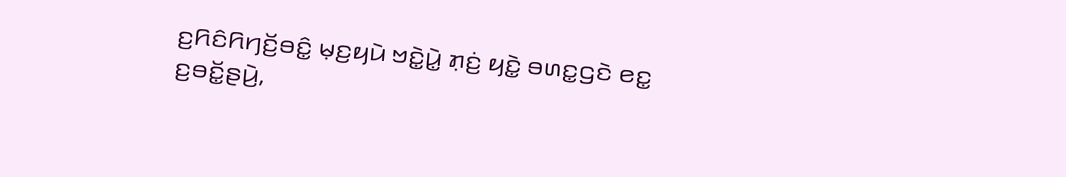ꤢ꤬ꤖꤢꤨꤖꤚꤢꤩ꤬ꤋꤢꤨ꤭ ꤗ꤫ꤢ꤬ꤟꤣꤧ ꤠꤢꤧ꤭ꤣꤧ꤭ ꤊ꤫ꤢꤦ꤬ ꤟꤢꤧ꤭ ꤋꤛꤢ꤭ꤞꤢꤧ ꤕꤢ꤭ ꤢ꤬ꤋꤢꤩ꤭ꤔꤣꤧ꤬,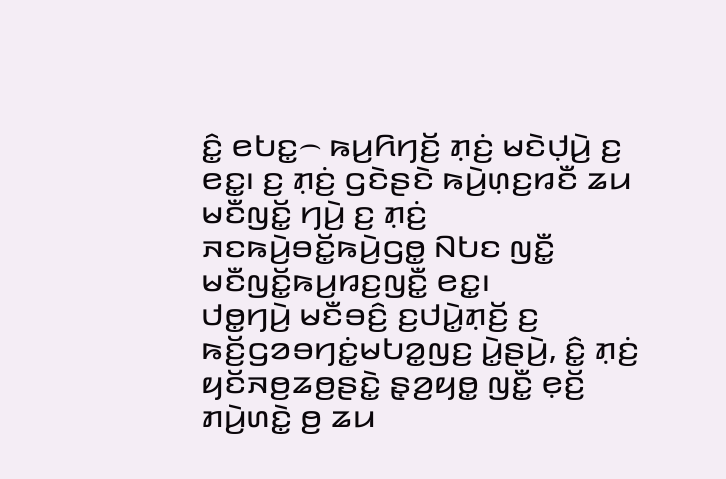ꤢꤨ꤭ ꤕꤝꤢ꤭꤮ ꤒꤣ꤬ꤖꤚꤢꤩ꤬ ꤊ꤫ꤢꤦ꤬ ꤗꤢꤧꤓ꤫ꤣꤧ꤬ ꤢ꤬ ꤕꤢ꤭꤯ ꤢ꤬ ꤊ꤫ꤢꤦ꤬ ꤞꤢꤧꤔꤢꤧ ꤒꤣꤧ꤬ꤛ꤫ꤢ꤬ꤙꤢꤪ ꤘꤣ ꤗꤢꤪꤜꤢꤩ꤭ ꤚꤣꤧ꤬ ꤢ꤬ ꤊ꤫ꤢꤦ꤬ ꤏꤢꤒꤣꤧ꤬ꤋꤢꤩ꤭ꤒꤣꤧ꤬ꤞꤥ꤭ ꤡꤝꤢ ꤜꤢꤪ꤭ ꤗꤢꤪꤜꤢꤩ꤭ꤒꤣ꤬ꤙꤢ꤬ꤜꤢꤪ꤭ ꤕꤢ꤭꤯
ꤓꤥ꤭ꤚꤣꤧ꤬ ꤗꤢꤪꤋꤢꤨ꤬ ꤢ꤬ꤓꤣꤧ꤭ꤊ꤫ꤢꤩ꤬ ꤢ꤬ ꤒꤢꤩ꤬ꤞꤤꤋꤚꤢꤦ꤭ꤗꤝꤤ꤭ꤜꤢ꤬ ꤣꤧ꤭ꤔꤣꤧ꤬, ꤢꤨ꤭ ꤊ꤫ꤢꤦ꤬ ꤟꤢꤩꤏꤥ꤬ꤘꤥ꤬ꤔꤢꤧ꤭ ꤔ꤫ꤤ꤬ꤟꤥ꤭ ꤜꤢꤪ꤭ ꤕ꤫ꤢꤩ꤬ ꤊꤣꤧ꤬ꤛꤢꤧ꤭ ꤥ꤬ ꤘꤣ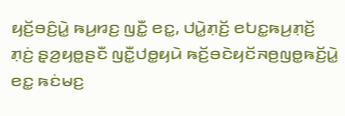ꤟꤢꤩ꤬ꤋꤢꤨ꤬ꤣꤧ꤭ ꤒꤣ꤬ꤙꤢ꤬ ꤜꤢꤪ꤭ ꤕꤢ꤭, ꤓꤣꤧ꤭ꤊ꤫ꤢꤩ꤬ ꤕꤝꤢ꤭ꤒꤣ꤬ꤊ꤫ꤢꤩ꤬ ꤊ꤫ꤢꤦ꤬ ꤔ꤫ꤤ꤬ꤟꤥ꤭ꤔꤢꤪ ꤜꤢꤪ꤭ꤓꤥ꤭ꤟꤣꤧ ꤒꤢꤩ꤬ꤋꤢꤧꤟꤢꤩꤏꤥ꤬ꤜꤥ꤭ꤒꤢꤩ꤬ꤣꤧ꤭ ꤕꤢ꤭ ꤒꤢꤦꤗꤢ꤬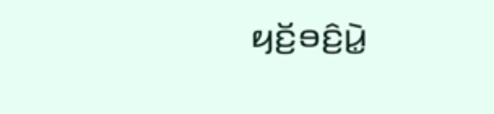ꤟꤢꤩ꤬ꤋꤢꤨ꤬ꤣꤧ꤭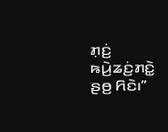ꤊ꤫ꤢꤦ꤬ ꤒꤣꤧ꤬ꤘꤢꤦ꤬ꤊꤢꤧ꤭ ꤔꤥ꤬ ꤖꤢꤧ꤯”